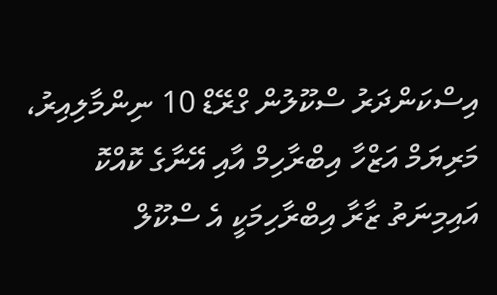އިސްކަންދަރު ސްކޫލުން ގްރޭޑް 10 ނިންމާލިއިރު، މަރިޔަމް އަޒްހާ އިބްރާހިމް އާއި އޭނާގެ ކޮއްކޮ އައިމިނަތު ޒާރާ އިބްރާހިމަކީ އެ ސްކޫލް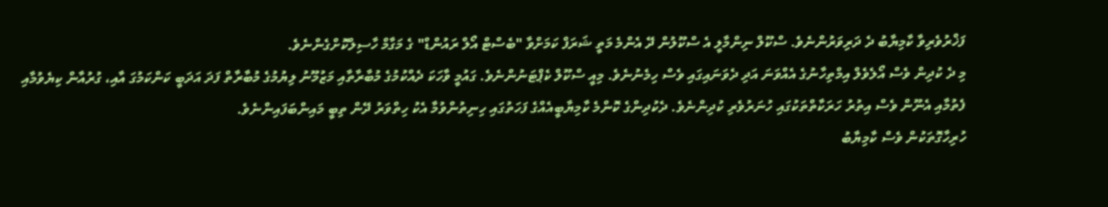ފަޚްރުވެރިވާ ކާމިޔާބު ދެ ދަރިވަރުންނެވެ. ސްކޫލް ނިންމާލީ އެ ސްކޫލުން ދޭ އެންމެ މަތީ ޝަރަފް ކަމަށްވާ "ބެސްޓް އޯލް ރައުންޑް" ގެ މަގާމް ހާސިލްކޮށްގެންނެވެ.
މި ދެ ކުދިން ވެސް އޯލެވެލް އިމްތިހާނުގެ އެއްވަނަ އަދި ދެވަނައިގައި ވެސް ހިމެނުނެވެ. މިއީ ސްކޫލް ކެޕްޓަނުންނެވެ. ގައުމީ ވާހަކަ ދެއްކުމުގެ މުބާރާތާއި މަޒުމޫނު ލިޔުމުގެ މުބާރާތް ފަދަ އަދަބީ ކަންކަމުގަ އާއި، ގުރުއާން ކިޔެވުމާއި ފެތުމާއި އެނޫން ވެސް އިތުރު ހަރަކާތްތަކުގައި ހުނަރުވެރި ކުދިންނެވެ. ދެކުދިންގެ ކޮންމެ ކާމިޔާބީއެއްގެ ފަހަތުގައި ހިނިތުންވުމާ އެކު ހިތްވަރު ދޭން ތިބީ މައިންބަފައިންނެވެ.
ހުރިހާގޮތަކުން ވެސް ކާމިޔާބު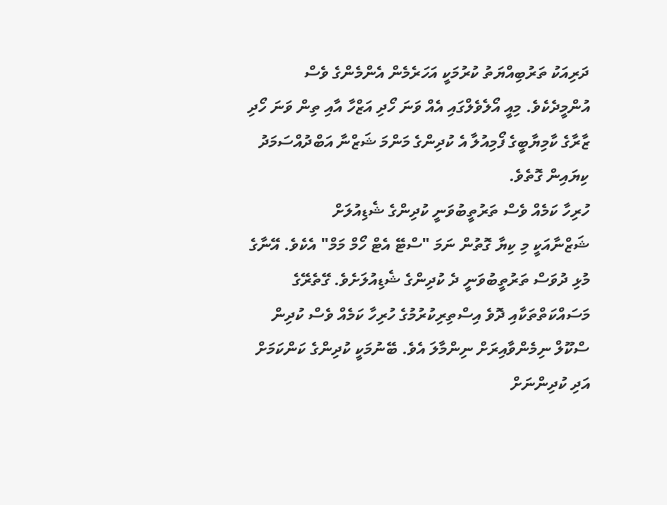ދަރިއަކު ތަރުބިއްޔަތު ކުރުމަކީ އަހަރެމެން އެންމެންގެ ވެސް އުންމީދެކެވެ. މިއީ އޯލެވެލްގައި އެއް ވަނަ ހޯދި އަޒްހާ އާއި ތިން ވަނަ ހޯދި ޒާރާގެ ކާމިޔާބީގެ ފޯމިއުލާ އެ ކުދިންގެ މަންމަ ޝަޒްނާ އަބްދުއްސަމަދު ކިޔައިން ގޮތެވެ.
ހުރިހާ ކަމެއް ވެސް ތަރުތީބުވަނީ ކުދިންގެ ޝެޑިއުލަށް
ޝަޒްނާއަކީ މި ކިޔާ ގޮތުން ނަމަ "ސްޓޭ އެޓް ހޯމް މަމް" އެކެވެ. އޭނާގެ މުޅި ދުވަސް ތަރުތީބުވަނީ ދެ ކުދިންގެ ޝެޑިއުލަށެވެ. ގޭތެރޭގެ މަސައްކަތްތަކާއި ދޮވެ އިސްތިރިކުރުމުގެ ހުރިހާ ކަމެއް ވެސް ކުދިން ސްކޫލް ނިމެންވާއިރަށް ނިންމާލަ އެވެ. ބޭނުމަކީ ކުދިންގެ ކަންކަމަށް އަދި ކުދިންނަށް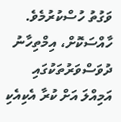ވަގުތު ހުސްކުރުމެވެ. ހާއްސަކޮށް، އިމްތިހާނު ދުވަސްވަރުތަކުގައި އަމިއްލަ އަށް ކުރާ އެކިއެކި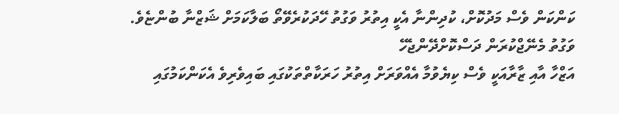ކަންކަން ވެސް މަދުކޮށް، ކުދިންނާ އެކީ އިތުރު ވަގުތު ހޭދަކުރެވޭތޯ ބަލާކަމަށް ޝަޒްނާ ބުންޏެވެ.
ވަގުތު މެނޭޖްކުރަން ދަސްކޮށްދޭންޖެހޭ
އަޒްހާ އާއި ޒާރާއަކީ ވެސް ކިޔެވުމާ އެއްވަރަށް އިތުރު ހަރަކާތްތަކުގައި ބައިވެރިވެ އެކަންކަމުގައި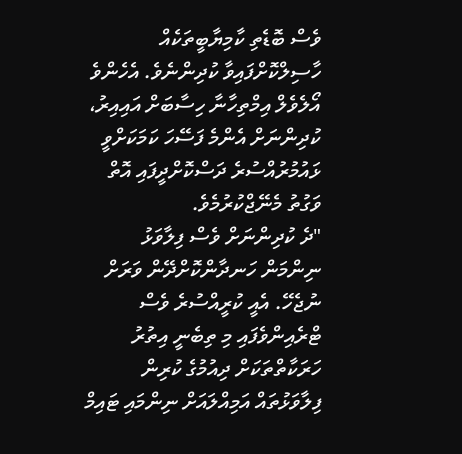ވެސް ބޮޑެތި ކާމިޔާބީތަކެއް ހާސިލްކޮށްފައިވާ ކުދިންނެވެ. އެހެންވެ އޯލެވެލް އިމްތިހާނާ ހިސާބަށް އައިއިރު، ކުދިންނަށް އެންމެ ފަސޭހަ ކަމަކަށްވީ ޅައުމުރުއްސުރެ ދަސްކޮށްދީފައި އޮތް ވަގުތު މެނޭޖްކުރުމެވެ.
"ދެ ކުދިންނަށް ވެސް ފިލާވަޅު ނިންމަން ހަނދާންކޮށްދޭން ވަރަށް ނުޖެހޭ. އެއީ ކުރީއްސުރެ ވެސް ޓްރެއިންވެފައި މި ތިބެނީ އިތުރު ހަރަކާތްތަކަށް ދިއުމުގެ ކުރިން ފިލާވަޅުތައް އަމިއްލައަށް ނިންމައި ޓައިމް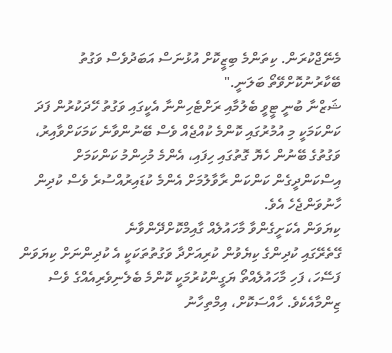މެނޭޖްކުރަން. ކިތަންމެ ބިޒީކޮށް އުޅުނަސް އަބަދުވެސް ވަގުތު ބޭކާރުނުކޮށްވޭތޯ ބަލަނީ."
ޝަޒްނާ ބުނީ ޓީވީ ބެލުމާއި ރަށްޓެހިންނާ އެކީގައި ވަގުތު ހޭދަކުރުން ފަދަ ކަންކަމަކީ މި އުމުރުގައި ކޮންމެ ކުއްޖެއް ވެސް ބޭނުންވާނެ ކަމަކަށްވާއިރު، ވަގުތުގެ ބޭނުން ހެޔޮ ގޮތުގައި ހިފައި، އެންމެ މުހިންމު ކަންކަމަށް އިސްކަންދީގެން ކަންކަން ރާވާލުމަށް އެންމެ ކުޑައިރުއްސުރެ ވެސް ކުދިން ހާނުވަންޖެހެ އެވެ.
ކިޔަވަން އެކަށީގެންވާ މާހައުލެއް ގާއިމްކޮށްދޭންވާނެ
ގޭތެރޭގައި ކުދިންގެ ކިޔެވުން ކުރިއަށްދާ ވަގުތުތަކަކީ އެ ކުދިންނަށް ކިޔަވަން ފަސޭހަ، ފަހި މާހައުލެއްތޯ ޔަގީންކުރުމަކީ ކޮންމެ ބެލެނިވެރިއެއްގެ ވެސް ޒިންމާއެކެވެ. ހާއްސަކޮށް، އިމްތިހާނު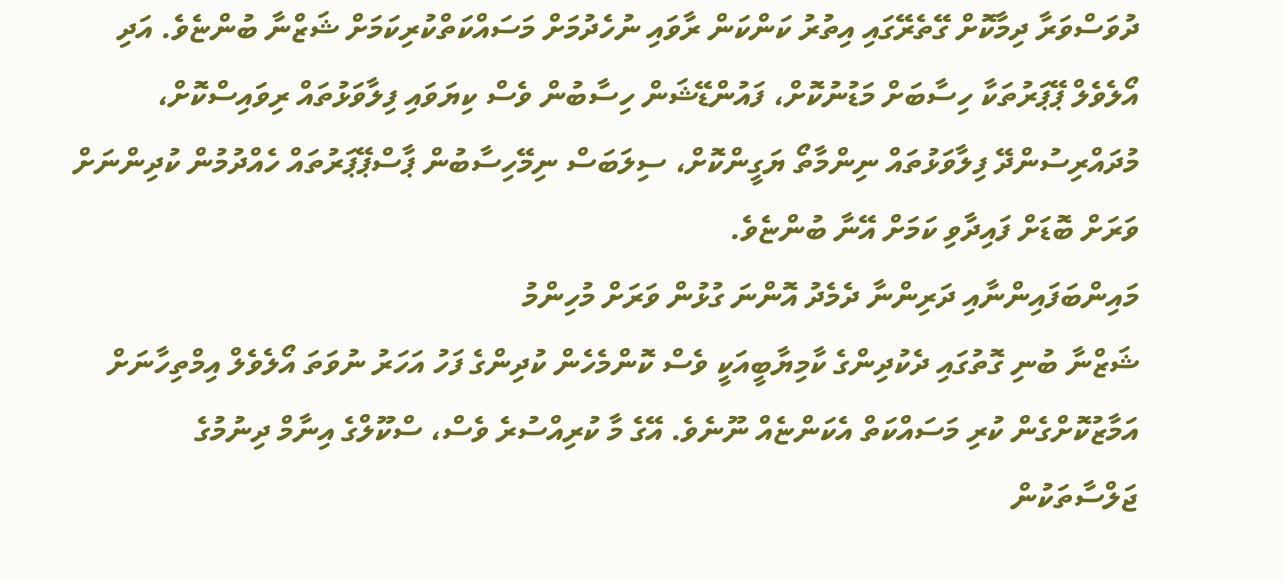ދުވަސްވަރާ ދިމާކޮށް ގޭތެރޭގައި އިތުރު ކަންކަން ރާވައި ނުހެދުމަށް މަސައްކަތްކުރިކަމަށް ޝަޒްނާ ބުންޏެވެ. އަދި އޯލެވެލް ޕޭޕަރުތަކާ ހިސާބަށް މަޑުނުކޮށް، ފައުންޑޭޝަން ހިސާބުން ވެސް ކިޔަވައި ފިލާވަޅުތައް ރިވައިސްކޮށް، މުދައްރިސުންދޭ ފިލާވަޅުތައް ނިންމާތޯ ޔަގީންކޮށް، ސިލަބަސް ނިމޭހިސާބުން ޕާސްޕޭޕަރުތައް ހެއްދުމުން ކުދިންނަށް ވަރަށް ބޮޑަށް ފައިދާވި ކަމަށް އޭނާ ބުންޏެވެ.
މައިންބަފައިންނާއި ދަރިންނާ ދެމެދު އޮންނަ ގުޅުން ވަރަށް މުހިންމު
ޝަޒްނާ ބުނި ގޮތުގައި ދެކުދިންގެ ކާމިޔާބީއަކީ ވެސް ކޮންމެހެން ކުދިންގެ ފަހު އަހަރު ނުވަތަ އޯލެވެލް އިމްތިހާނަށް އަމާޒުކޮށްގެން ކުރި މަސައްކަތް އެކަންޏެއް ނޫނެވެ. އޭގެ މާ ކުރިއްސުރެ ވެސް، ސްކޫލްގެ އިނާމް ދިނުމުގެ ޖަލްސާތަކުން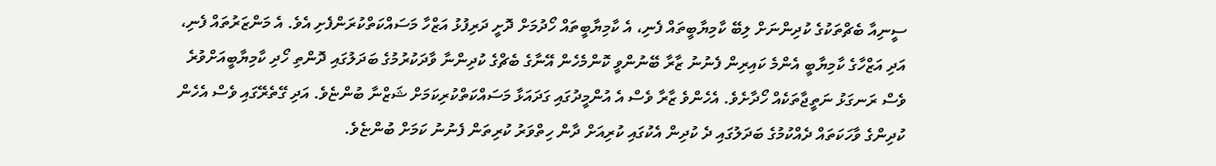ސީނިއާ ބެޗްތަކުގެ ކުދިންނަށް ލިބޭ ކާމިޔާބީތައް ފެނި، އެ ކާމިޔާބީތައް ހޯދުމަށް ދޮށީ ދަރިފުޅު އަޒްހާ މަސައްކަތްކުރަންފެށި އެވެ. އެ މަންޒަރުތައް ފެނި، އަދި އަޒްހާގެ ކާމިޔާބީ އެންމެ ކައިރިން ފެނުނު ޒާރާ ބޭނުންވީ ކޮންމެހެން އޭނާގެ ބެޗްގެ ކުދިންނާ ވާދަކުރުމުގެ ބަދަލުގައި ދޮންތި ހޯދި ކާމިޔާބީއަށްވުރެ ވެސް ރަނގަޅު ނަތީޖާތަކެއް ހޯދާށެވެ. އެހެންވެ ޒާރާ ވެސް އެ އުންމީދުގައި ގަދައަޅާ މަސައްކަތްކުރިކަމަށް ޝަޒްނާ ބުންޏެވެ. އަދި ގޭތެރޭގައި ވެސް އެހެން ކުދިންގެ ވާހަކަތައް ދެއްކުމުގެ ބަދަލުގައި ދެ ކުދިން އެކުގައި ކުރިއަށް ދާން ހިތްވަރު ކުރިތަން ފެނުނު ކަމަށް ބުންޏެވެ.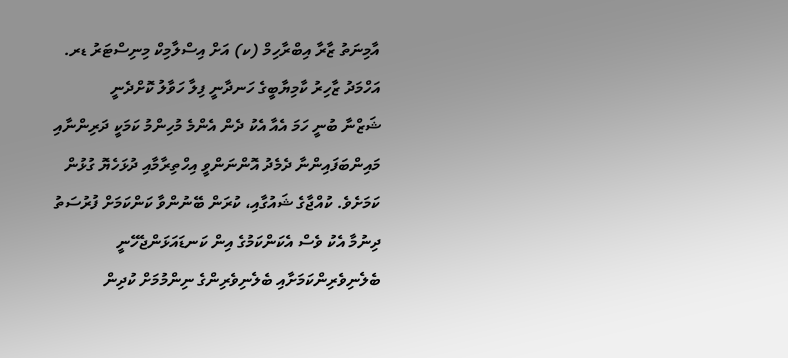އާމިނަތު ޒާރާ އިބްރާހިމް (ކ) އަށް އިސްލާމިކް މިނިސްޓަރު ޑރ. އަހްމަދު ޒާހިރު ކާމިޔާބީގެ ހަނދާނީ ފިލާ ހަވާލު ކޮށްދެނީ
ޝަޒްނާ ބުނީ ހަމަ އެއާ އެކު ދެން އެންމެ މުހިންމު ކަމަކީ ދަރިންނާއި މައިންބަފައިންނާ ދެމެދު އޮންނަންވީ އިހްތިރާމާއި ދުޅަހެޔޮ ގުޅުން ކަމަށެވެ. ކުއްޖާގެ ޝައުގާއި، ކުރަން ބޭނުންވާ ކަންކަމަށް ފުރުސަތު ދިނުމާ އެކު ވެސް އެކަންކަމުގެ އިން ކަނޑައަޅަންޖެހޭނީ ބެލެނިވެރިންކަމަށާއި ބެލެނިވެރިންގެ ނިންމުމަށް ކުދިން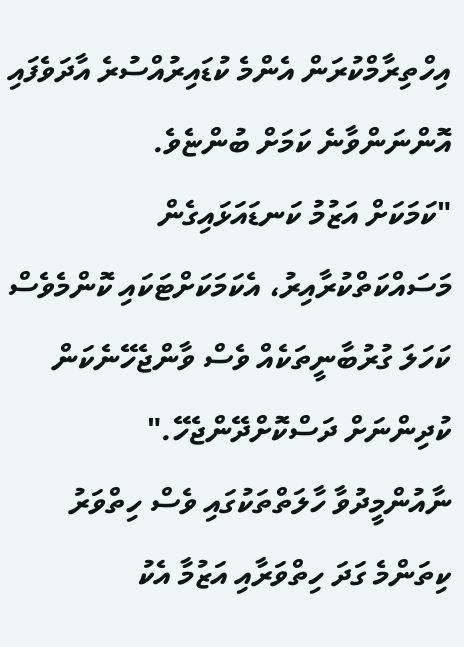އިހްތިރާމްކުރަން އެންމެ ކުޑައިރުއްސުރެ އާދަވެފައި އޮންނަންވާނެ ކަމަށް ބުންޏެވެ.
"ކަމަކަށް އަޒުމު ކަނޑައަޅައިގެން މަސައްކަތްކުރާއިރު، އެކަމަކަށްޓަކައި ކޮންމެވެސް ކަހަލަ ގުރުބާނީތަކެއް ވެސް ވާންޖެހޭނެކަން ކުދިންނަށް ދަސްކޮށްދޭންޖެހޭ."
ނާއުންމީދުވާ ހާލަތްތަކުގައި ވެސް ހިތްވަރު
ކިތަންމެ ގަދަ ހިތްވަރާއި އަޒުމާ އެކު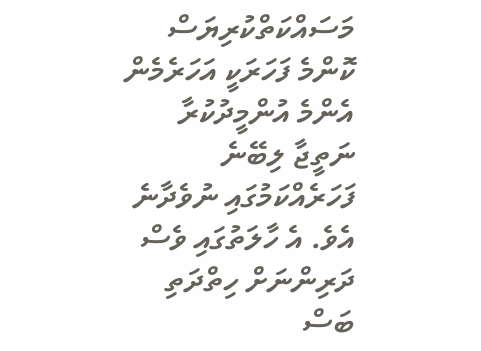މަސައްކަތްކުރިޔަސް ކޮންމެ ފަހަރަކީ އަހަރެމެން އެންމެ އުންމީދުކުރާ ނަތީޖާ ލިބޭނެ ފަހަރެއްކަމުގައި ނުވެދާނެ އެވެ. އެ ހާލަތުގައި ވެސް ދަރިންނަށް ހިތްދަތި ބަސް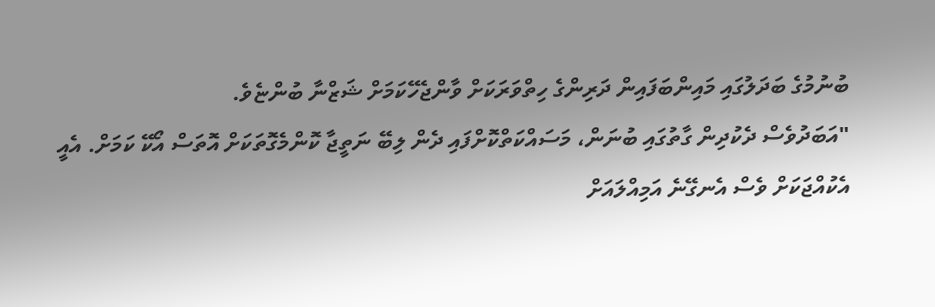ބުނުމުގެ ބަދަލުގައި މައިންބަފައިން ދަރިންގެ ހިތްވަރަކަށް ވާންޖެހޭކަމަށް ޝަޒްނާ ބުންޏެވެ.
"އަބަދުވެސް ދެކުދިން ގާތުގައި ބުނަން، މަސައްކަތްކޮށްފައި ދެން ލިބޭ ނަތީޖާ ކޮންމެގޮތަކަށް އޮތަސް އޯކޭ ކަމަށް. އެއީ އެކުއްޖަކަށް ވެސް އެނގޭނެ އަމިއްލައަށް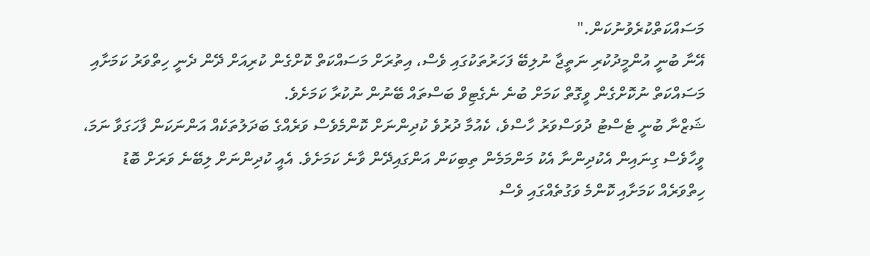މަސައްކަތްކުރެވުނުކަން."
އޭނާ ބުނީ އުންމީދުކުރި ނަތީޖާ ނުލިބޭ ފަހަރުތަކުގައި ވެސް، އިތުރަށް މަސައްކަތް ކޮށްގެން ކުރިއަށް ދޭން ދެނީ ހިތްވަރު ކަމަށާއި މަސައްކަތް ނުކޮށްގެން ވީގޮތް ކަމަށް ބުނެ ނެގެޓިވް ބަސްތައް ބޭނުން ނުކުރާ ކަމަށެވެ.
ޝަޒްނާ ބުނީ ޓެސްޓު ދުވަސްވަރު ހާސްވެ، ކެއުމާ ދުރުވެ ކުދިންނަށް ކޮންމެވެސް ވަރެއްގެ ބަދަލުތަކެއް އަންނަކަން ފާހަގަވާ ނަމަ، ވީހާވެސް ގިނައިން އެކުދިންނާ އެކު މަންމަމެން ތިބިކަން އަންގައިދޭން ވާނެ ކަމަށެވެ. އެއީ ކުދިންނަށް ލިބޭނެ ވަރަށް ބޮޑު ހިތްވަރެއް ކަމަށާއި ކޮންމެ ވަގުތެއްގައި ވެސް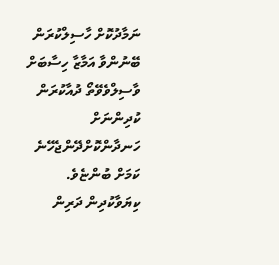ނަމާދުކޮށް ހާސިލްކުރަން ބޭނުންވާ އަމާޒާ ހިސާބަށް ވާސިލްވެވޭތޯ ދުއާކުރަން ކުދިންނަށް ހަނދާންކޮށްދޭންޖެހޭނެ ކަމަށް ބުންޏެވެ.
ކިޔަވާކުދިން ދަރިން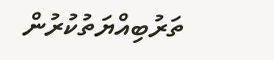ތަރުބިއްޔަތުކުރުން